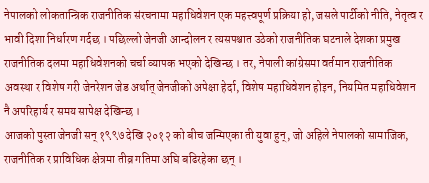नेपालको लोकतान्त्रिक राजनीतिक संरचनामा महाधिवेशन एक महत्त्वपूर्ण प्रक्रिया हो, जसले पार्टीको नीति, नेतृत्व र भावी दिशा निर्धारण गर्दछ । पछिल्लो जेनजी आन्दोलन र त्यसपश्चात उठेको राजनीतिक घटनाले देशका प्रमुख राजनीतिक दलमा महाधिवेशनको चर्चा व्यापक भएको देखिन्छ । तर, नेपाली कांग्रेसमा वर्तमान राजनीतिक अवस्था र विशेष गरी जेनरेशन जेड अर्थात् जेनजीको अपेक्षा हेर्दा, विशेष महाधिवेशन होइन, नियमित महाधिवेशन नै अपरिहार्य र समय सापेक्ष देखिन्छ ।
आजको पुस्ता जेनजी सन् १९९७ देखि २०१२ को बीच जन्मिएका ती युवा हुन्, जो अहिले नेपालको सामाजिक, राजनीतिक र प्राविधिक क्षेत्रमा तीव्र गतिमा अघि बढिरहेका छन् ।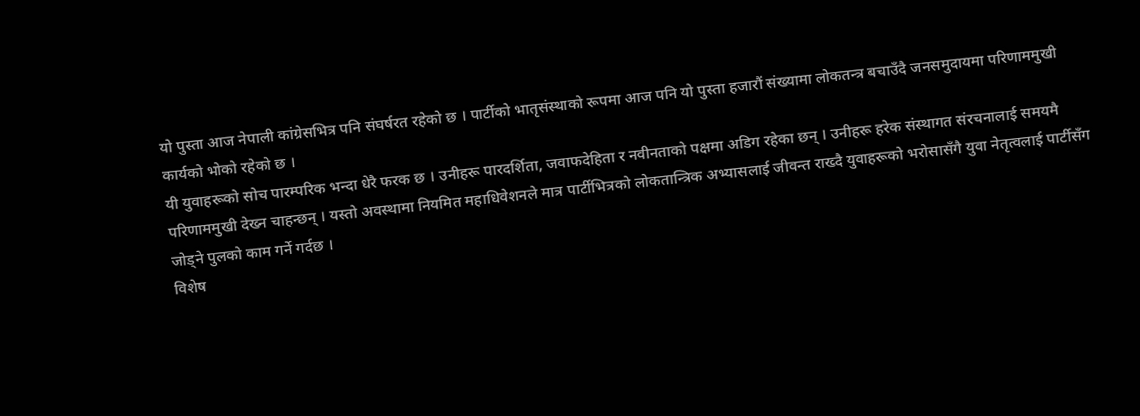यो पुस्ता आज नेपाली कांग्रेसभित्र पनि संघर्षरत रहेको छ । पार्टीको भातृसंस्थाको रूपमा आज पनि यो पुस्ता हजारौं संख्यामा लोकतन्त्र बचाउँदै जनसमुदायमा परिणाममुखी कार्यको भोको रहेको छ ।
यी युवाहरूको सोच पारम्परिक भन्दा धेरै फरक छ । उनीहरू पारदर्शिता, जवाफदेहिता र नवीनताको पक्षमा अडिग रहेका छन् । उनीहरू हरेक संस्थागत संरचनालाई समयमै परिणाममुखी देख्न चाहन्छन् । यस्तो अवस्थामा नियमित महाधिवेशनले मात्र पार्टीभित्रको लोकतान्त्रिक अभ्यासलाई जीवन्त राख्दै युवाहरूको भरोसासँगै युवा नेतृत्वलाई पार्टीसँग जोड्ने पुलको काम गर्ने गर्दछ ।
विशेष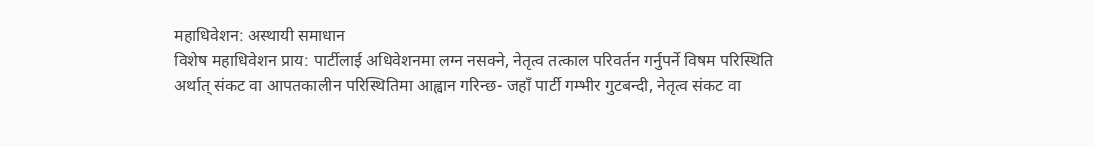महाधिवेशन: अस्थायी समाधान
विशेष महाधिवेशन प्राय: पार्टीलाई अधिवेशनमा लग्न नसक्ने, नेतृत्व तत्काल परिवर्तन गर्नुपर्ने विषम परिस्थिति अर्थात् संकट वा आपतकालीन परिस्थितिमा आह्वान गरिन्छ- जहाँ पार्टी गम्भीर गुटबन्दी, नेतृत्व संकट वा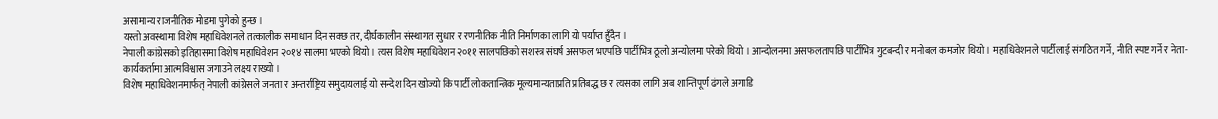असामान्य राजनीतिक मोडमा पुगेको हुन्छ ।
यस्तो अवस्थामा विशेष महाधिवेशनले तत्कालीक समाधान दिन सक्छ तर, दीर्घकालीन संस्थागत सुधार र रणनीतिक नीति निर्माणका लागि यो पर्याप्त हुँदैन ।
नेपाली कांग्रेसको इतिहासमा विशेष महाधिवेशन २०१४ सालमा भएको थियो । त्यस विशेष महाधिवेशन २०११ सालपछिको सशस्त्र संघर्ष असफल भएपछि पार्टीभित्र ठूलो अन्योलमा परेको थियो । आन्दोलनमा असफलतापछि पार्टीभित्र गुटबन्दी र मनोबल कमजोर थियो । महाधिवेशनले पार्टीलाई संगठित गर्ने, नीति स्पष्ट गर्ने र नेता-कार्यकर्तामा आत्मविश्वास जगाउने लक्ष्य राख्यो ।
विशेष महाधिवेशनमार्फत् नेपाली कांग्रेसले जनता र अन्तर्राष्ट्रिय समुदायलाई यो सन्देश दिन खोज्यो कि पार्टी लोकतान्त्रिक मूल्यमान्यताप्रति प्रतिबद्ध छ र त्यसका लागि अब शान्तिपूर्ण ढंगले अगाडि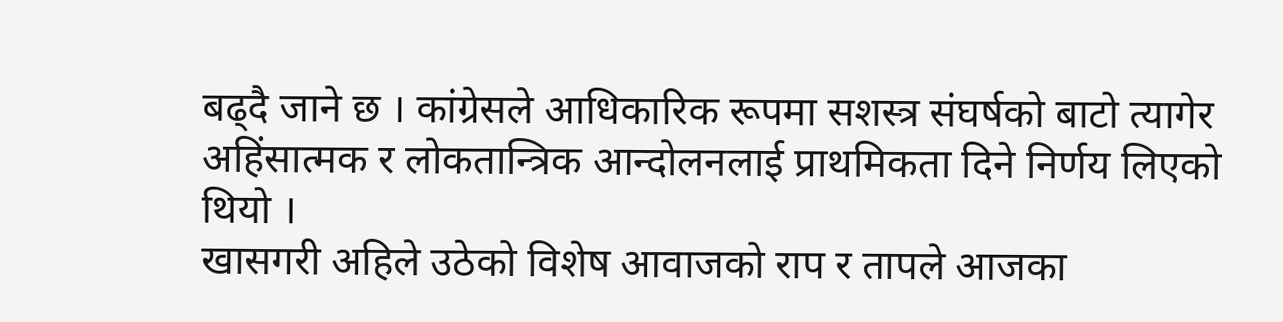बढ्दै जाने छ । कांग्रेसले आधिकारिक रूपमा सशस्त्र संघर्षको बाटो त्यागेर अहिंसात्मक र लोकतान्त्रिक आन्दोलनलाई प्राथमिकता दिने निर्णय लिएको थियो ।
खासगरी अहिले उठेको विशेष आवाजको राप र तापले आजका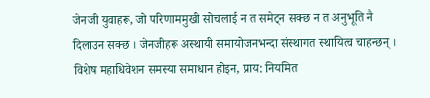जेनजी युवाहरू, जो परिणाममुखी सोचलाई न त समेट्न सक्छ न त अनुभूति नै दिलाउन सक्छ । जेनजीहरू अस्थायी समायोजनभन्दा संस्थागत स्थायित्व चाहन्छन् । विशेष महाधिवेशन समस्या समाधान होइन, प्राय: नियमित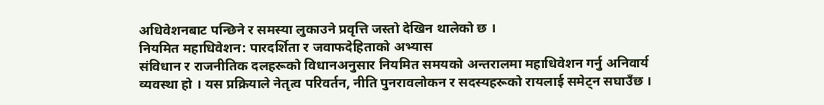अधिवेशनबाट पन्छिने र समस्या लुकाउने प्रवृत्ति जस्तो देखिन थालेको छ ।
नियमित महाधिवेशन: पारदर्शिता र जवाफदेहिताको अभ्यास
संविधान र राजनीतिक दलहरूको विधानअनुसार नियमित समयको अन्तरालमा महाधिवेशन गर्नु अनिवार्य व्यवस्था हो । यस प्रक्रियाले नेतृत्व परिवर्तन, नीति पुनरावलोकन र सदस्यहरूको रायलाई समेट्न सघाउँछ ।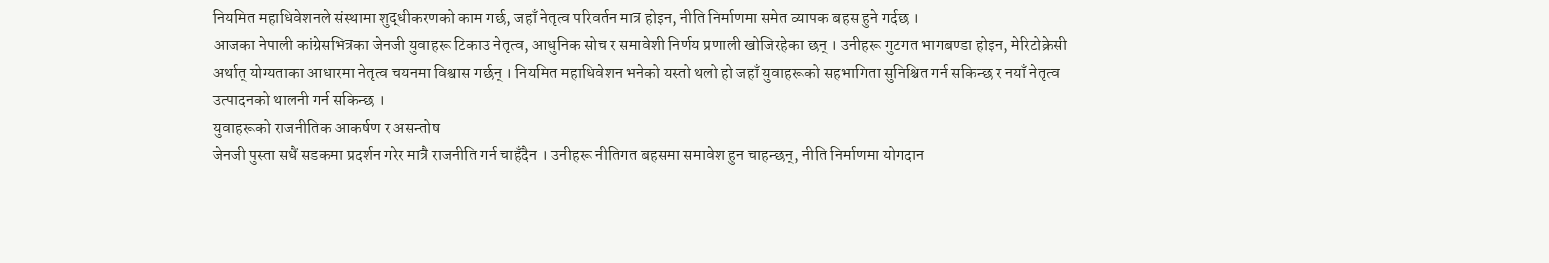नियमित महाधिवेशनले संस्थामा शुद्धीकरणको काम गर्छ, जहाँ नेतृत्व परिवर्तन मात्र होइन, नीति निर्माणमा समेत व्यापक बहस हुने गर्दछ ।
आजका नेपाली कांग्रेसभित्रका जेनजी युवाहरू टिकाउ नेतृत्व, आधुनिक सोच र समावेशी निर्णय प्रणाली खोजिरहेका छन् । उनीहरू गुटगत भागबण्डा होइन, मेरिटोक्रेसी अर्थात् योग्यताका आधारमा नेतृत्व चयनमा विश्वास गर्छन् । नियमित महाधिवेशन भनेको यस्तो थलो हो जहाँ युवाहरूको सहभागिता सुनिश्चित गर्न सकिन्छ र नयाँ नेतृत्व उत्पादनको थालनी गर्न सकिन्छ ।
युवाहरूको राजनीतिक आकर्षण र असन्तोष
जेनजी पुस्ता सधैं सडकमा प्रदर्शन गरेर मात्रै राजनीति गर्न चाहँदैन । उनीहरू नीतिगत बहसमा समावेश हुन चाहन्छन्, नीति निर्माणमा योगदान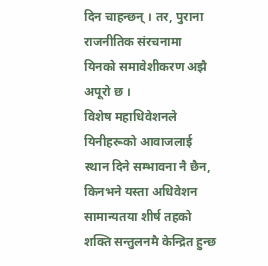दिन चाहन्छन् । तर, पुराना राजनीतिक संरचनामा यिनको समावेशीकरण अझै अपूरो छ ।
विशेष महाधिवेशनले यिनीहरूको आवाजलाई स्थान दिने सम्भावना नै छैन, किनभने यस्ता अधिवेशन सामान्यतया शीर्ष तहको शक्ति सन्तुलनमै केन्द्रित हुन्छ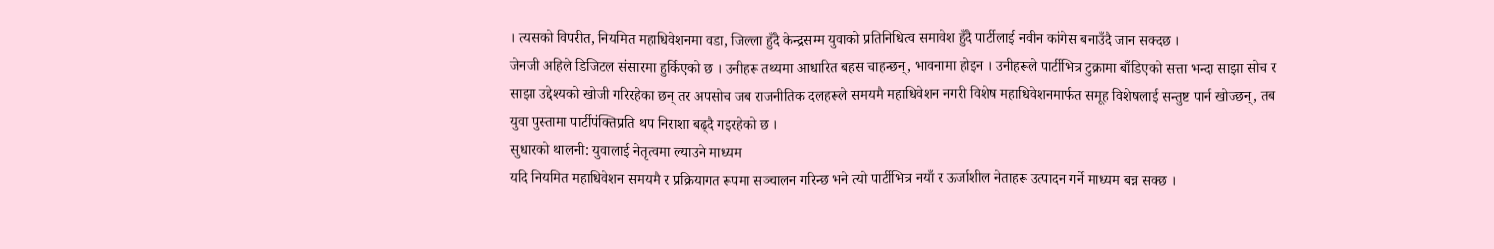। त्यसको विपरीत, नियमित महाधिवेशनमा वडा, जिल्ला हुँदै केन्द्रसम्म युवाको प्रतिनिधित्व समावेश हुँदै पार्टीलाई नवीन कांगेस बनाउँदै जान सक्दछ ।
जेनजी अहिले डिजिटल संसारमा हुर्किएको छ । उनीहरू तथ्यमा आधारित बहस चाहन्छन्, भावनामा होइन । उनीहरूले पार्टीभित्र टुक्रामा बाँडिएको सत्ता भन्दा साझा सोच र साझा उद्देश्यको खोजी गरिरहेका छन् तर अपसोच जब राजनीतिक दलहरूले समयमै महाधिवेशन नगरी विशेष महाधिवेशनमार्फत समूह विशेषलाई सन्तुष्ट पार्न खोज्छन्, तब युवा पुस्तामा पार्टीपंक्तिप्रति थप निराशा बढ्दै गइरहेको छ ।
सुधारको थालनी: युवालाई नेतृत्वमा ल्याउने माध्यम
यदि नियमित महाधिवेशन समयमै र प्रक्रियागत रूपमा सञ्चालन गरिन्छ भने त्यो पार्टीभित्र नयाँ र ऊर्जाशील नेताहरू उत्पादन गर्ने माध्यम बन्न सक्छ ।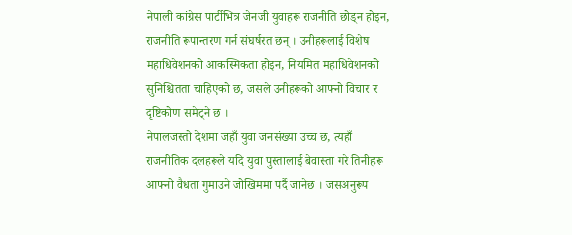नेपाली कांग्रेस पार्टीभित्र जेनजी युवाहरू राजनीति छोड्न होइन, राजनीति रूपान्तरण गर्न संघर्षरत छन् । उनीहरूलाई विशेष महाधिवेशनको आकस्मिकता होइन, नियमित महाधिवेशनको सुनिश्चितता चाहिएको छ, जसले उनीहरूको आफ्नो विचार र दृष्टिकोण समेट्ने छ ।
नेपालजस्तो देशमा जहाँ युवा जनसंख्या उच्च छ, त्यहाँ राजनीतिक दलहरूले यदि युवा पुस्तालाई बेवास्ता गरे तिनीहरू आफ्नो वैधता गुमाउने जोखिममा पर्दै जानेछ । जसअनुरूप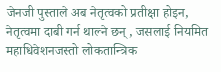जेनजी पुस्ताले अब नेतृत्वको प्रतीक्षा होइन, नेतृत्वमा दाबी गर्न थाल्ने छन्, जसलाई नियमित महाधिवेशनजस्तो लोकतान्त्रिक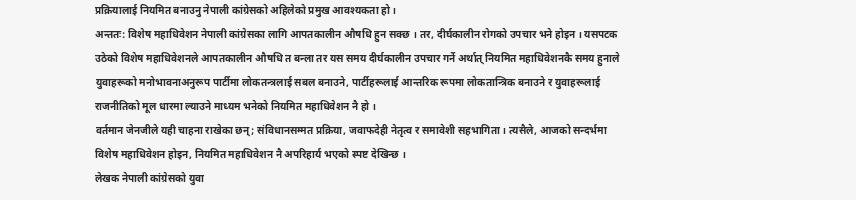प्रक्रियालाई नियमित बनाउनु नेपाली कांग्रेसको अहिलेको प्रमुख आवश्यकता हो ।
अन्ततः: विशेष महाधिवेशन नेपाली कांग्रेसका लागि आपतकालीन औषधि हुन सक्छ । तर, दीर्घकालीन रोगको उपचार भने होइन । यसपटक उठेको विशेष महाधिवेशनले आपतकालीन औषधि त बन्ला तर यस समय दीर्घकालीन उपचार गर्ने अर्थात् नियमित महाधिवेशनकै समय हुनाले युवाहरूको मनोभावनाअनुरूप पार्टीमा लोकतन्त्रलाई सबल बनाउने, पार्टीहरूलाई आन्तरिक रूपमा लोकतान्त्रिक बनाउने र युवाहरूलाई राजनीतिको मूल धारमा ल्याउने माध्यम भनेको नियमित महाधिवेशन नै हो ।
वर्तमान जेनजीले यही चाहना राखेका छन्; संविधानसम्मत प्रक्रिया, जवाफदेही नेतृत्व र समावेशी सहभागिता । त्यसैले, आजको सन्दर्भमा विशेष महाधिवेशन होइन, नियमित महाधिवेशन नै अपरिहार्य भएको स्पष्ट देखिन्छ ।
लेखक नेपाली कांग्रेसको युवा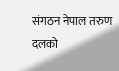संगठन नेपाल तरुण दलको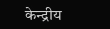केन्द्रीय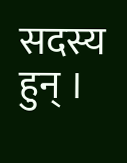सदस्य हुन् ।